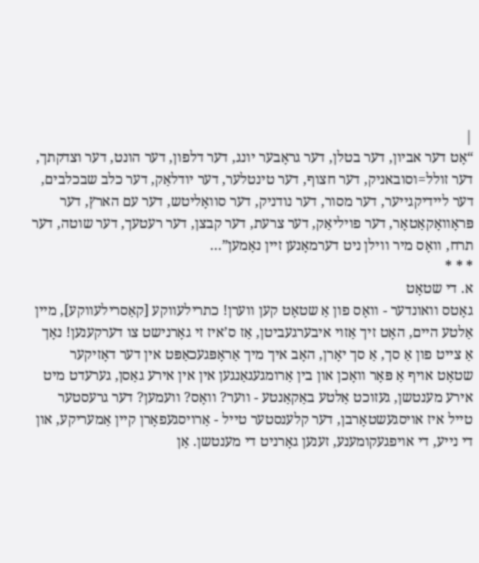|
“אָט דער אביון, דער בטלן, דער גראָבער יונג, דער דלפון, דער הונט, דער וצדקתך, דער זולל=וסובאניק, דער חצוף, דער טינטלער, דער יודלאַק, דער כלב שבכלבים, דער ליידיקגייער, דער מסור, דער נודניק, דער סוואָליטש, דער עם הארץ, דער פּראָוואָקאַטאָר, דער פויליאַק, דער צרעת, דער קבצן, דער רעטעך, דער שוטה, דער תרח, וואָס מיר ווילן ניט דערמאָנען זיין נאָמען”...
* * *
א. די שטאָט
גאָטס וואונדער - וואָס פון אַ שטאָט קען ווערן! כתרילעווקע [קאַסרילעווקע], מיין אַלטע היים, האָט זיך אַזוי איבערגעביטן, אַז ס’איז זי גאָרנישט צו דערקענען! נאָך אַ צייט פון אַ סך, אַ סך יאָרן, האָב איך מיך אַראָפּגעכאַפּט אין דער דאָזיקער שטאָט אויף אַ פּאָר וואָכן און בין אַרומגעגאַנגען אין אין אירע גאַסן, גערעדט מיט אירע מענטשן, געזוכט אַלטע באַקאַנטע - ווער? וואָס? וועמען? דער גרעסטער טייל איז אויסגעשטאָרבן, דער קלענסטער טייל - אַרויסגעפאָרן קיין אַמעריקע, און די נייע, די אויפגעקומענע, זענען גאָרניט די מענטשן. אַן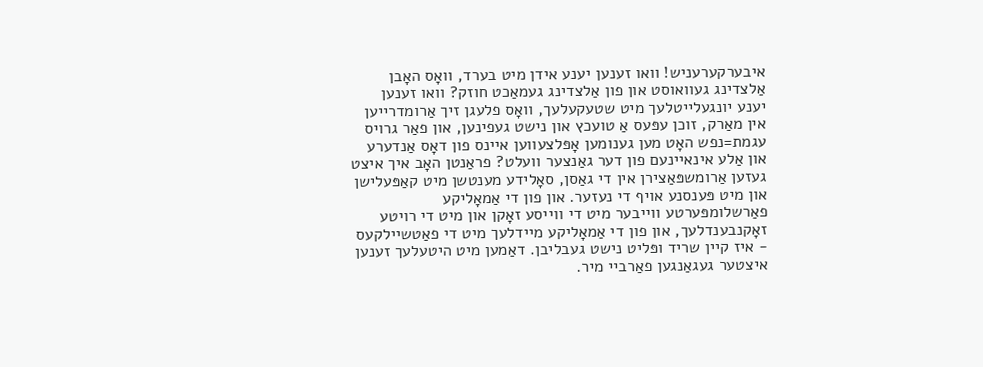איבערקערעניש! וואו זענען יענע אידן מיט בערד, וואָס האָבן אַלצדינג געוואוסט און פון אַלצדינג געמאַכט חוזק? וואו זענען יענע יונגעלייטלעך מיט שטעקעלעך, וואָס פלעגן זיך אַרומדרייען אין מאַרק, זוכן עפּעס אַ טועכץ און נישט געפינען, און פאַר גרויס עגמת=נפש האָט מען גענומען אָפּלצעווען איינס פון דאָס אַנדערע און אַלע אינאיינעם פון דער גאַנצער וועלט? פראַנטן האָב איך איצט געזען אַרומשפּאַצירן אין די גאַסן, סאָלידע מענטשן מיט קאַפּעלישן און מיט פּענסנע אויף די נעזער. און פון די אַמאָליקע פאַרשלומפּערטע ווייבער מיט די ווייסע זאָקן און מיט די רויטע זאָקנבענדלעך, און פון די אַמאָליקע מיידלעך מיט די פאַטשיילקעס - איז קיין שריד ופּליט נישט געבליבן. דאַמען מיט היטעלעך זענען איצטער געגאַנגען פאַרביי מיר.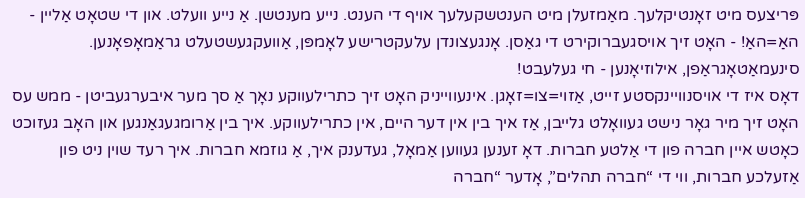פּריצעס מיט זאָנטיקלעך. מאַמזעלן מיט הענטשקעלעך אויף די הענט. נייע מענטשן. אַ נייע וועלט. און די שטאָט אַליין - האַ=האַ! - האָט זיך אויסגעברוקירט די גאַסן. אָנגעצונדן עלעקטרישע לאָמפּן, אַוועקגעשטעלט גראַמאָפאָנען. סינעמאַטאָגראַפן, אילוזיאָנען - חי געלעבט!
דאָס איז די אויסנוויינקסטע זייט, אַזוי=צו=זאָגן. אינעווייניק האָט זיך כתרילעווקע נאָך אַ סך מער איבערגעביטן - ממש עס האָט זיך מיר גאָר נישט געוואָלט גלייבן, אַז איך בין אין דער היים, אין כתרילעווקע. איך בין אַרומגעגאַנגען און האָב געזוכט כאָטש איין חברה פון די אַלטע חברות. דאָ זענען געווען אַמאָל, געדענק איך, אַ גוזמא חברות. איך רעד שוין ניט פון אַזעלכע חברות, ווי די “חברה תהלים”, אָדער “חברה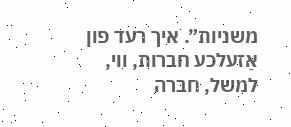משניות”. איך רעד פון אַזעלכע חברות, ווי, למשל, חברה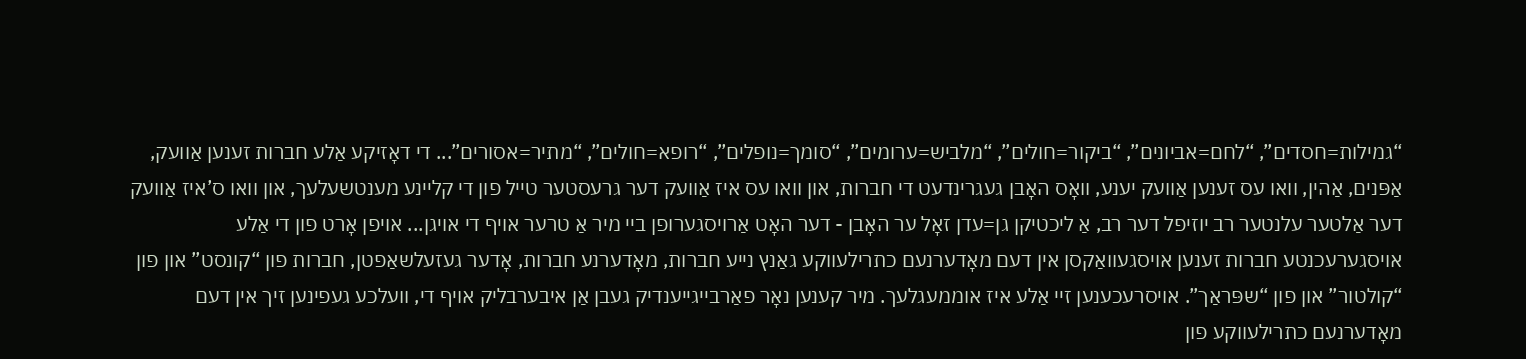“גמילות=חסדים”, “לחם=אביונים”, “ביקור=חולים”, “מלביש=ערומים”, “סומך=נופלים”, “רופא=חולים”, “מתיר=אסורים”... די דאָזיקע אַלע חברות זענען אַוועק, אַפּנים, אַהין, וואו עס זענען אַוועק יענע, וואָס האָבן געגרינדעט די חברות, און וואו עס איז אַוועק דער גרעסטער טייל פון די קליינע מענטשעלעך, און וואו ס’איז אַוועק דער אַלטער עלנטער רב יוזיפל דער רב, אַ ליכטיקן גן=עדן זאָל ער האָבן - דער האָט אַרויסגערופן ביי מיר אַ טרער אויף די אויגן... אויפן אָרט פון די אַלע אויסגערעכנטע חברות זענען אויסגעוואַקסן אין דעם מאָדערנעם כתרילעווקע גאַנץ נייע חברות, מאָדערנע חברות, אָדער געזעלשאַפטן, חברות פון “קונסט” און פון “קולטור” און פון “שפּראַך”. אויסרעכענען זיי אַלע איז אוממעגלעך. מיר קענען נאָר פאַרבייגייענדיק געבן אַן איבערבליק אויף די, וועלכע געפינען זיך אין דעם מאָדערנעם כתרילעווקע פון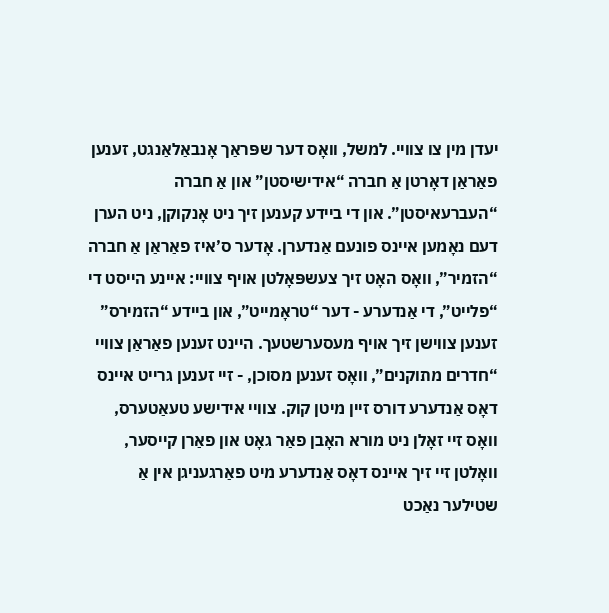יעדן מין צו צוויי. למשל, וואָס דער שפּראַך אָנבאַלאַנגט, זענען פאַראַן דאָרטן אַ חברה “אידישיסטן” און אַ חברה “העברעאיסטן”. און די ביידע קענען זיך ניט אָנקוקן, ניט הערן דעם נאָמען איינס פונעם אַנדערן. אָדער ס’איז פאַראַן אַ חברה “הזמיר”, וואָס האָט זיך צעשפּאָלטן אויף צוויי: איינע הייסט די “פלייט”, די אַנדערע - דער “טראָמייט”, און ביידע “הזמירס” זענען צווישן זיך אויף מעסערשטעך. היינט זענען פאַראַן צוויי “חדרים מתוקנים”, וואָס זענען מסוכן, - זיי זענען גרייט איינס דאָס אַנדערע דורס זיין מיטן קוק. צוויי אידישע טעאַטערס, וואָס זיי זאָלן ניט מורא האָבן פאַר גאָט און פאַרן קייסער, וואָלטן זיי זיך איינס דאָס אַנדערע מיט פאַרגעניגן אין אַ שטילער נאַכט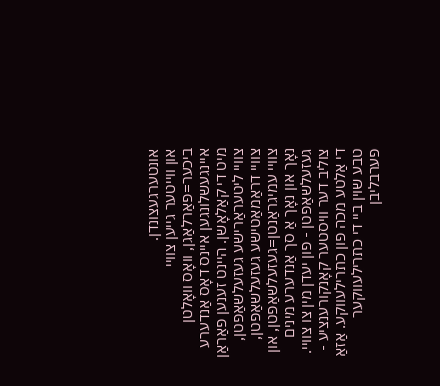אונטערגעצונדן.
און ווייטער גייען צוויי ביכער=פאַרלאַגן, וואָס וואָלטן איינגעשלונגען איינס דאָס אַנדערע מיט די קאַלאָשן. היינט זענען פאַראַן צוויי ליטעראַרישע געזעלשאַפטן, צוויי דראַמאַטישע געזעלשאַפטן, צוויי עמיגראַנטן=געזעלשאַפטן, און נאָך און נאָך אַ סך אַנדערע מינים געזעלשאַפטן - פון יעדן מין צו צוויי. צוליב דער וויסטער קאָנקורענציע - די אַלטע מכה פון כתרילעווקע. אַזאַ טבע שוין ביי די כתרילעווקער פערבליבן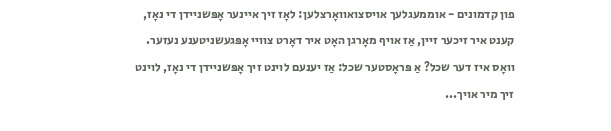פון קדמונים - אוממעגלעך אויסצואוואָרצלען: לאָז זיך איינער אָפּשניידן די נאָז, קענט איר זיכער זיין, אַז אויף מאָרגן האָט איר דאָרט צוויי אָפּגעשניטענע נעזער. וואָס איז דער שכל? אַ פּראָסטער שכל: אַז יענעם לוינט זיך אָפּשניידן די נאָז, לוינט זיך מיר אויך...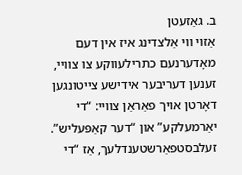ב. גאַזעטן
אַזוי ווי אַלצדינג איז אין דעם מאָדערנעם כתרילעווקע צו צוויי, זענען דעריבער אידישע צייטונגען דאָרטן אויך פאַראַן צוויי: “די יאַרמעלקע” און “דער קאַפּעליש”.
זעלבסטפאַרשטענדלעך, אַז “די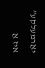יאַרמעלקע” איז אַ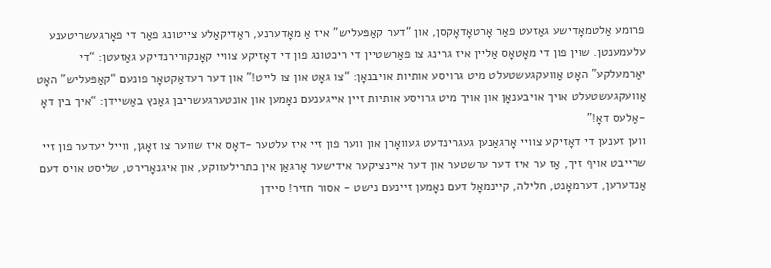פרומע אַלטמאָדישע גאַזעט פאַר אָרטאָדאָקסן, און “דער קאַפּעליש” איז אַ מאָדערנע, ראַדיקאַלע צייטונג פאַר די פאָרגעשריטענע עלעמענטן. שוין פון די מאָטאָס אַליין איז גרינג צו פאַרשטיין די ריכטונג פון די דאָזיקע צוויי קאָנקורירנדיקע גאַזעטן: “די יאַרמעלקע” האָט אַוועקגעשטעלט מיט גרויסע אותיות אויבנאָן: “צו גאָט און צו לייט!” און דער רעדאַקטאָר פונעם “קאַפּעליש” האָט אַוועקגעשטעלט אויך אויבענאָן און אויך מיט גרויסע אותיות זיין אייגענעם נאָמען און אונטערגעשריבן גאַנץ באַשיידן: “איך בין דאָ -אַלעס דאָ!”
ווען זענען די דאָזיקע צוויי אָרגאַנען געגרינדעט געוואָרן און ווער פון זיי איז עלטער -דאָס איז שווער צו זאָגן, ווייל יעדער פון זיי שרייבט אויף זיך, אַז ער איז דער ערשטער און דער איינציקער אידישער אָרגאַן אין כתרילעווקע, און איגנאָרירט, שליסט אויס דעם אַנדערען, דערמאָנט, חלילה, קיינמאָל דעם נאָמען זיינעם נישט - אסור חזיר! סיידן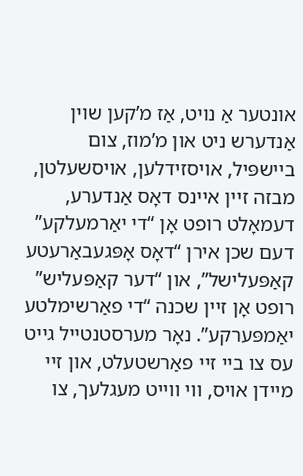אונטער אַ נויט, אַז מ’קען שוין אַנדערש ניט און מ’מוז, צום ביישפּיל, אויסזידלען, אויסשעלטן, מבזה זיין איינס דאָס אַנדערע, דעמאָלט רופט אָן “די יאַרמעלקע” דעם שכן אירן “דאָס אָפּגעבאַרעטע קאַפּעלישל”, און “דער קאַפּעליש” רופט אָן זיין שכנה “די פאַרשימלטע יאַמפּערקע”. נאָר מערסטנטייל גייט עס צו ביי זיי פאַרשטעלט, און זיי מיידן אויס, ווי ווייט מעגלעך, צו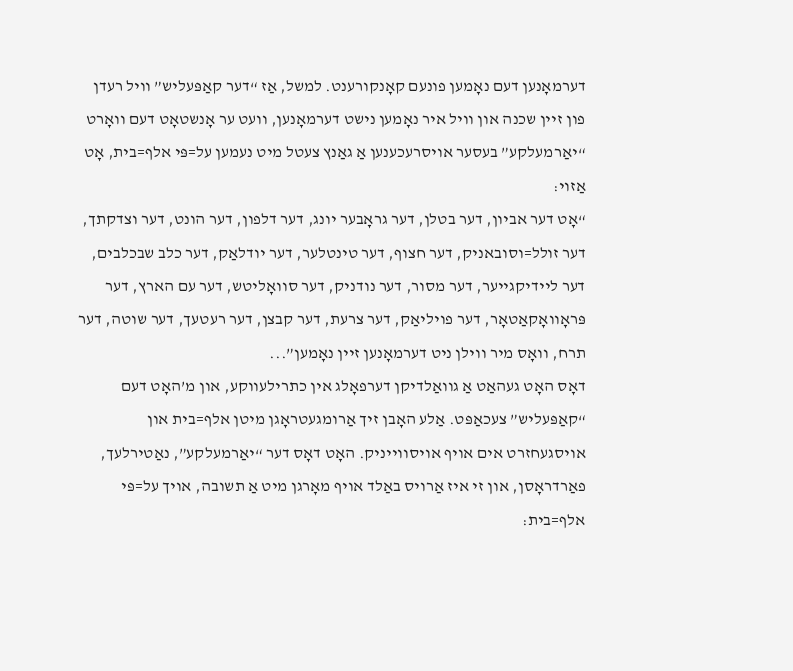דערמאָנען דעם נאָמען פונעם קאָנקורענט. למשל, אַז “דער קאַפּעליש” וויל רעדן פון זיין שכנה און וויל איר נאָמען נישט דערמאָנען, וועט ער אָנשטאָט דעם וואָרט “יאַרמעלקע” בעסער אויסרעכענען אַ גאַנץ צעטל מיט נעמען על=פּי אלף=בית, אָט אַזוי:
“אָט דער אביון, דער בטלן, דער גראָבער יונג, דער דלפון, דער הונט, דער וצדקתך, דער זולל=וסובאניק, דער חצוף, דער טינטלער, דער יודלאַק, דער כלב שבכלבים, דער ליידיקגייער, דער מסור, דער נודניק, דער סוואָליטש, דער עם הארץ, דער פּראָוואָקאַטאָר, דער פויליאַק, דער צרעת, דער קבצן, דער רעטעך, דער שוטה, דער תרח, וואָס מיר ווילן ניט דערמאָנען זיין נאָמען”...
דאָס האָט געהאַט אַ גוואַלדיקן דערפאָלג אין כתרילעווקע, און מ’האָט דעם “קאַפּעליש” צעכאַפּט. אַלע האָבן זיך אַרומגעטראָגן מיטן אלף=בית און אויסגעחזרט אים אויף אויסווייניק. האָט דאָס דער “יאַרמעלקע”, נאַטירלעך, פאַרדראָסן, און זי איז אַרויס באַלד אויף מאָרגן מיט אַ תשובה, אויך על=פּי אלף=בית: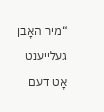“מיר האָבן געלייענט אָט דעם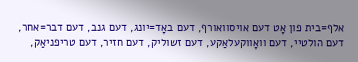אלף=בית פון אָט דעם אויסוואורף, דעם באָד=יונג, דעם גנב, דעם דבר=אחר, דעם הולטיי, דעם וואָווקעלאַקע, דעם זשוליק, דעם חזיר, דעם טריפניאַק,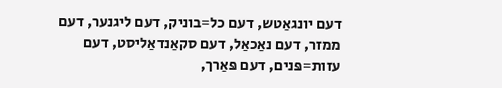דעם יונגאַטש, דעם כל=בוניק, דעם ליגנער, דעם ממזר, דעם נאַכאַל, דעם סקאַנדאַליסט, דעם עזות=פּנים, דעם פּאַרך,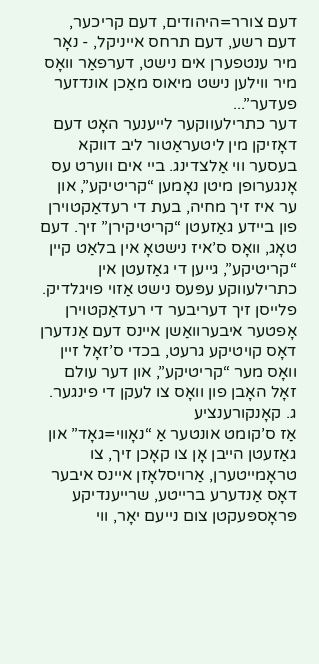דעם צורר=היהודים, דעם קריכער, דעם רשע, דעם תרחס אייניקל, - נאָר מיר ענטפערן אים נישט, דערפאַר וואָס מיר ווילען נישט מיאוס מאַכן אונדזער פעדער”...
דער כתרילעווקער לייענער האָט דעם דאָזיקן מין ליטעראַטור ליב דווקא בעסער ווי אַלצדינג. ביי אים ווערט עס אָנגערופן מיטן נאָמען “קריטיקע”, און ער איז זיך מחיה, בעת די רעדאַקטוירן פון ביידע גאַזעטן “קריטיקירן” זיך. דעם טאָג, וואָס ס’איז נישטאָ אין בלאַט קיין “קריטיקע”, גייען די גאַזעטן אין כתרילעווקע עפּעס נישט אַזוי פויגלדיק. פלייסן זיך דעריבער די רעדאַקטוירן אָפטער איבערוואַשן איינס דעם אַנדערן דאָס קויטיקע גרעט, בכדי ס’זאָל זיין וואָס מער “קריטיקע”, און דער עולם זאָל האָבן פון וואָס צו לעקן די פינגער.
ג. קאָנקורענציע
אַז ס’קומט אונטער אַ “נאָווי=גאָד” און גאַזעטן הייבן אָן צו קאָכן זיך, צו טראָמייטערן, אַרויסלאָזן איינס איבער דאָס אַנדערע ברייטע, שרייענדיקע פּראָספּעקטן צום נייעם יאָר, ווי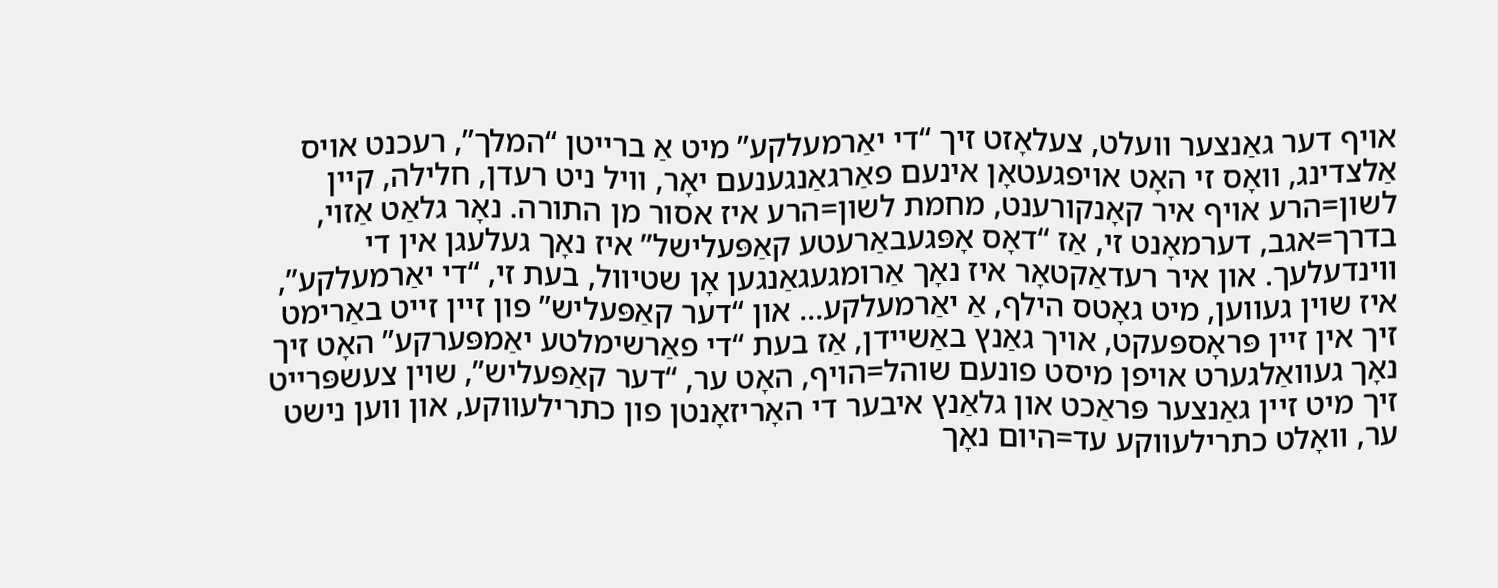אויף דער גאַנצער וועלט, צעלאָזט זיך “די יאַרמעלקע” מיט אַ ברייטן “המלך”, רעכנט אויס אַלצדינג, וואָס זי האָט אויפגעטאָן אינעם פאַרגאַנגענעם יאָר, וויל ניט רעדן, חלילה, קיין לשון=הרע אויף איר קאָנקורענט, מחמת לשון=הרע איז אסור מן התורה. נאָר גלאַט אַזוי, בדרך=אגב, דערמאָנט זי, אַז “דאָס אָפּגעבאַרעטע קאַפּעלישל” איז נאָך געלעגן אין די ווינדעלעך. און איר רעדאַקטאָר איז נאָך אַרומגעגאַנגען אָן שטיוול, בעת זי, “די יאַרמעלקע”, איז שוין געווען, מיט גאָטס הילף, אַ יאַרמעלקע... און “דער קאַפּעליש” פון זיין זייט באַרימט זיך אין זיין פּראָספּעקט, אויך גאַנץ באַשיידן, אַז בעת “די פאַרשימלטע יאַמפּערקע” האָט זיך נאָך געוואַלגערט אויפן מיסט פונעם שוהל=הויף, האָט ער, “דער קאַפּעליש”, שוין צעשפּרייט זיך מיט זיין גאַנצער פּראַכט און גלאַנץ איבער די האָריזאָנטן פון כתרילעווקע, און ווען נישט ער, וואָלט כתרילעווקע עד=היום נאָך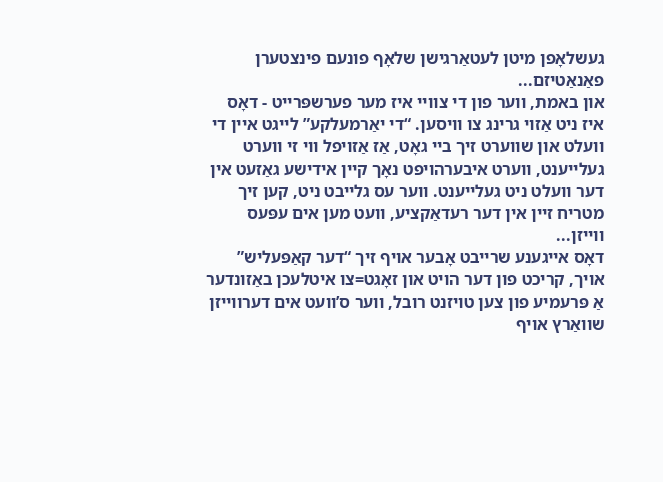געשלאָפן מיטן לעטאַרגישן שלאָף פונעם פינצטערן פאַנאַטיזם...
און באמת, ווער פון די צוויי איז מער פערשפּרייט - דאָס איז ניט אַזוי גרינג צו וויסען. “די יאַרמעלקע” לייגט איין די וועלט און שווערט זיך ביי גאָט, אַז אַזויפל ווי זי ווערט געלייענט, ווערט איבערהויפּט נאָך קיין אידישע גאַזעט אין דער וועלט ניט געלייענט. ווער עס גלייבט ניט, קען זיך מטריח זיין אין דער רעדאַקציע, וועט מען אים עפּעס ווייזן...
דאָס אייגענע שרייבט אָבער אויף זיך “דער קאַפּעליש” אויך, קריכט פון דער הויט און זאָגט=צו איטלעכן באַזונדער אַ פּרעמיע פון צען טויזנט רובל, ווער ס’וועט אים דערווייזן שוואַרץ אויף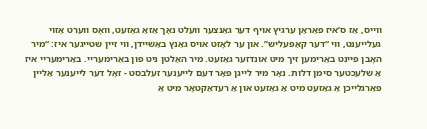ווייס, אַז ס’איז פאַראַן ערגיץ אויף דער גאַנצער וועלט נאָך אַזאַ גאַזעט, וואָס ווערט אַזוי געלייענט, ווי “דער קאַפּעליש”. און ער לאָזט אויס גאַנץ באַשיידן, ווי זיין שטייגער איז: “מיר האָבן פיינט באַרימען זיך מיט אונדזער גאַזעט. מיר האַלטן ניט פון באַרימעריי. באַרימעריי איז אַ שלעכטער סימן דלות. נאָר מיר לייגן פאָר דעם לייענער זעלבסט - זאָל דער לייענער אַליין פאַרגלייכן אַ גאַזעט מיט אַ גאַזעט און אַ רעדאַקטאָר מיט אַ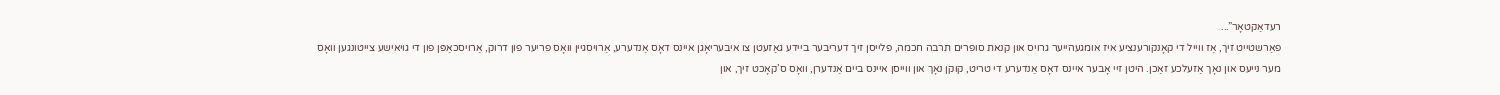רעדאַקטאָר”...
פאַרשטייט זיך, אַז ווייל די קאָנקורענציע איז אומגעהייער גרויס און קנאת סופרים תרבה חכמה, פלייסן זיך דעריבער ביידע גאַזעטן צו איבעריאָגן איינס דאָס אַנדערע, אַרויסגיין וואָס פריער פון דרוק, אַרויסכאַפּן פון די גויאישע צייטונגען וואָס מער נייעס און נאָך אַזעלכע זאַכן. היטן זיי אָבער איינס דאָס אַנדערע די טריט, קוקן נאָך און ווייסן איינס ביים אַנדערן, וואָס ס’קאָכט זיך, און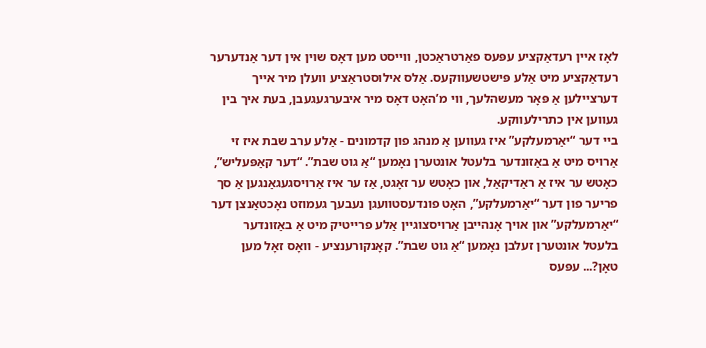לאָז איין רעדאַקציע עפּעס פאַרטראַכטן, ווייסט מען דאָס שוין אין דער אַנדערער רעדאַקציע מיט אַלע פּישטשעווקעס. אַלס אילוסטראַציע וועלן מיר אייך דערציילען אַ פּאָר מעשהלעך, ווי מ’האָט דאָס מיר איבערגעגעבן, בעת איך בין געווען אין כתרילעווקע.
ביי דער “יאַרמעלקע” איז געווען אַ מנהג פון קדמונים - אַלע ערב שבת איז זי אַרויס מיט אַ באַזונדער בלעטל אונטערן נאָמען “אַ גוט שבת”. “דער קאַפּעליש”, כאָטש ער איז אַ ראַדיקאַל, און כאָטש ער זאָגט, אַז ער איז אַרויסגעגאַנגען אַ סך פריער פון דער “יאַרמעלקע”, האָט פונדעסטוועגן נעבעך געמוזט נאָכטאַנצן דער “יאַרמעלקע” און אויך אָנהייבן אַרויסצוגיין אַלע פרייטיק מיט אַ באַזונדער בלעטל אונטערן זעלבן נאָמען “אַ גוט שבת”. קאָנקורענציע - וואָס זאָל מען טאָן?... עפּעס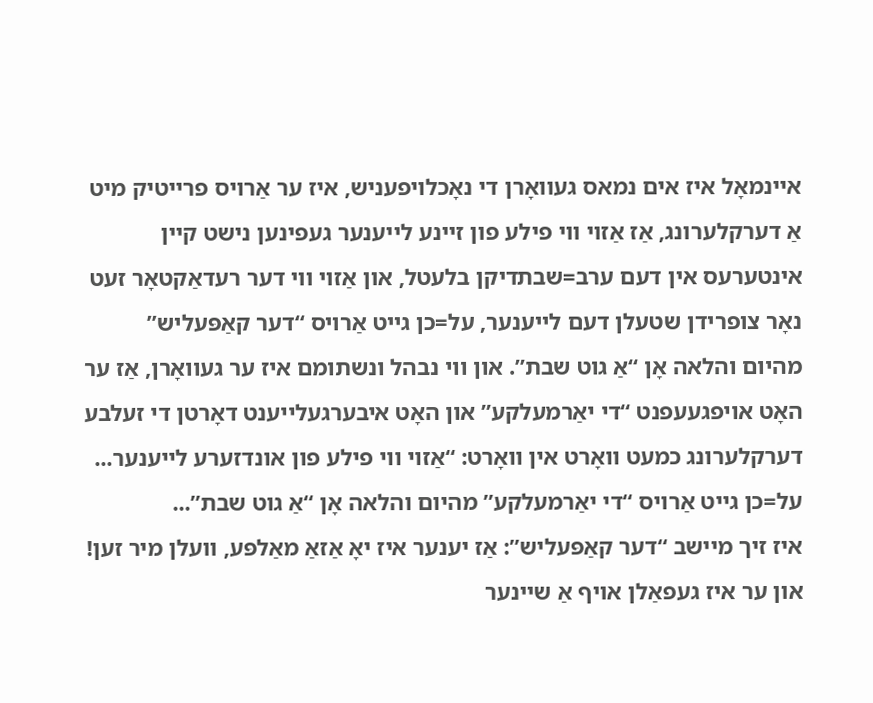איינמאָל איז אים נמאס געוואָרן די נאָכלויפעניש, איז ער אַרויס פרייטיק מיט אַ דערקלערונג, אַז אַזוי ווי פילע פון זיינע לייענער געפינען נישט קיין אינטערעס אין דעם ערב=שבתדיקן בלעטל, און אַזוי ווי דער רעדאַקטאָר זעט נאָר צופרידן שטעלן דעם לייענער, על=כן גייט אַרויס “דער קאַפּעליש” מהיום והלאה אָן “אַ גוט שבת”. און ווי נבהל ונשתומם איז ער געוואָרן, אַז ער האָט אויפגעעפנט “די יאַרמעלקע” און האָט איבערגעלייענט דאָרטן די זעלבע דערקלערונג כמעט וואָרט אין וואָרט: “אַזוי ווי פילע פון אונדזערע לייענער... על=כן גייט אַרויס “די יאַרמעלקע” מהיום והלאה אָן “אַ גוט שבת”...
איז זיך מיישב “דער קאַפּעליש”: אַז יענער איז יאָ אַזאַ מאַלפּע, וועלן מיר זען! און ער איז געפאַלן אויף אַ שיינער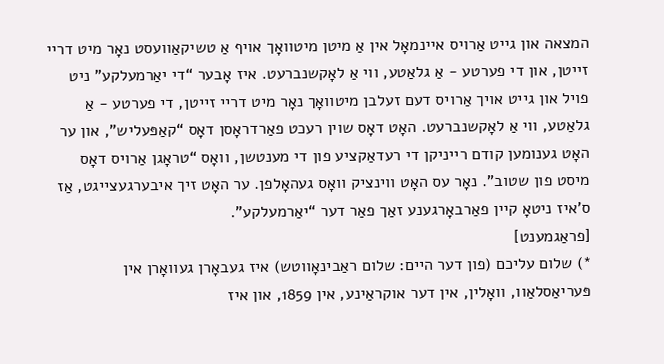המצאה און גייט אַרויס איינמאָל אין אַ מיטן מיטוואָך אויף אַ טשיקאַוועסט נאָר מיט דריי זייטן, און די פערטע - אַ גלאַטע, ווי אַ לאָקשנברעט. איז אָבער “די יאַרמעלקע” ניט פויל און גייט אויך אַרויס דעם זעלבן מיטוואָך נאָר מיט דריי זייטן, די פערטע - אַ גלאַטע, ווי אַ לאָקשנברעט. האָט דאָס שוין רעכט פאַרדראָסן דאָס “קאַפּעליש”, און ער האָט גענומען קודם רייניקן די רעדאַקציע פון די מענטשן, וואָס “טראָגן אַרויס דאָס מיסט פון שטוב”. נאָר עס האָט ווינציק וואָס געהאָלפן. ער האָט זיך איבערגעצייגט, אַז ס’איז ניטאָ קיין פאַרבאָרגענע זאַך פאַר דער “יאַרמעלקע”.
[פראַגמענט]
*) שלום עליכם (פון דער היים: שלום ראַבינאָווטש) איז געבאָרן געוואָרן אין פּעריאַסלאַוו, וואָלין, אין דער אוקראַינע, אין 1859, און איז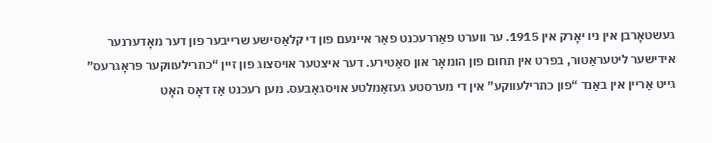געשטאָרבן אין ניו יאָרק אין 1915. ער ווערט פאַררעכנט פאַר איינעם פון די קלאַסישע שרייבער פון דער מאָדערנער אידישער ליטעראַטור, בפרט אין תחום פון הומאָר און סאַטירע. דער איצטער אויסצוג פון זיין “כתרילעווקער פּראָגרעס” גייט אַריין אין באַנד “פון כתרילעווקע” אין די מערסטע געזאַמלטע אויסגאַבעס. מען רעכנט אַז דאָס האָט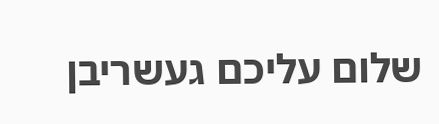שלום עליכם געשריבן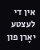אין די לעצטע יאָרן פון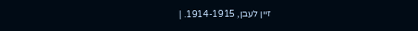זיין לעבן, 1914-1915. |